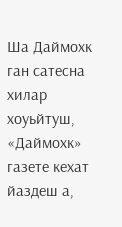Ша Даймохк ган сатесна хилар хоуьйтуш, «Даймохк» газете кехат йаздеш а,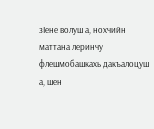зӀене волуш а, нохчийн маттана леринчу флешмобашкахь дакъалоцуш а, шен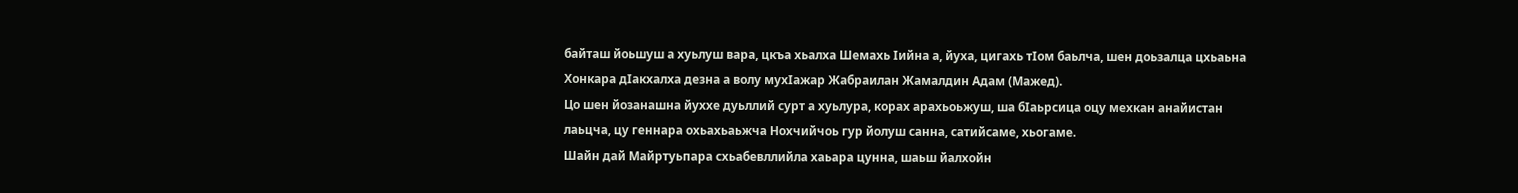байташ йоьшуш а хуьлуш вара, цкъа хьалха Шемахь Ӏийна а, йуха, цигахь тӀом баьлча, шен доьзалца цхьаьна Хонкара дӀакхалха дезна а волу мухӀажар Жабраилан Жамалдин Адам (Мажед).
Цо шен йозанашна йуххе дуьллий сурт а хуьлура, корах арахьоьжуш, ша бӀаьрсица оцу мехкан анайистан лаьцча, цу геннара охьахьаьжча Нохчийчоь гур йолуш санна, сатийсаме, хьогаме.
Шайн дай Майртуьпара схьабевллийла хаьара цунна, шаьш йалхойн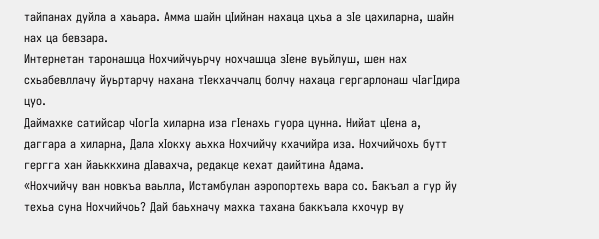тайпанах дуйла а хаьара. Амма шайн цӀийнан нахаца цхьа а зӀе цахиларна, шайн нах ца бевзара.
Интернетан таронашца Нохчийчуьрчу нохчашца зӀене вуьйлуш, шен нах схьабевллачу йуьртарчу нахана тӀекхаччалц болчу нахаца гергарлонаш чӀагӀдира цуо.
Даймахке сатийсар чӀогӀа хиларна иза гӀенахь гуора цунна. Нийат цӀена а, даггара а хиларна, Дала хӀокху аьхка Нохчийчу кхачийра иза. Нохчийчохь бутт гергга хан йаьккхина дӀавахча, редакце кехат даийтина Адама.
«Нохчийчу ван новкъа ваьлла, Истамбулан аэропортехь вара со. Бакъал а гур йу техьа суна Нохчийчоь? Дай баьхначу махка тахана баккъала кхочур ву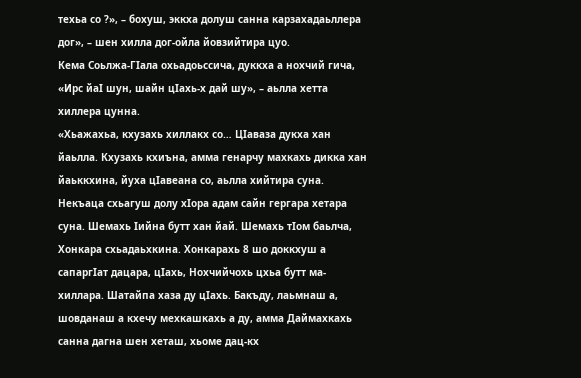техьа со ?», – бохуш, эккха долуш санна карзахадаьллера дог», – шен хилла дог-ойла йовзийтира цуо.
Кема Соьлжа-ГӀала охьадоьссича, дуккха а нохчий гича, «Ирс йаӀ шун, шайн цӀахь-х дай шу», – аьлла хетта хиллера цунна.
«Хьажахьа, кхузахь хиллакх со… ЦӀаваза дукха хан йаьлла. Кхузахь кхиъна, амма генарчу махкахь дикка хан йаьккхина, йуха цӀавеана со, аьлла хийтира суна. Некъаца схьагуш долу хӀора адам сайн гергара хетара суна. Шемахь Ӏийна бутт хан йай. Шемахь тӀом баьлча, Хонкара схьадаьхкина. Хонкарахь 8 шо доккхуш а сапаргӀат дацара, цӀахь, Нохчийчохь цхьа бутт ма-хиллара. Шатайпа хаза ду цӀахь. Бакъду, лаьмнаш а, шовданаш а кхечу мехкашкахь а ду, амма Даймахкахь санна дагна шен хеташ, хьоме дац-кх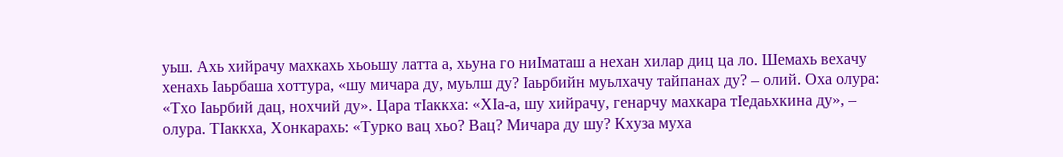уьш. Ахь хийрачу махкахь хьоьшу латта а, хьуна го ниӀматаш а нехан хилар диц ца ло. Шемахь вехачу хенахь Ӏаьрбаша хоттура, «шу мичара ду, муьлш ду? Ӏаьрбийн муьлхачу тайпанах ду? – олий. Оха олура: «Тхо Ӏаьрбий дац, нохчий ду». Цара тӀаккха: «ХӀа-а, шу хийрачу, генарчу махкара тӀедаьхкина ду», – олура. ТӀаккха, Хонкарахь: «Турко вац хьо? Вац? Мичара ду шу? Кхуза муха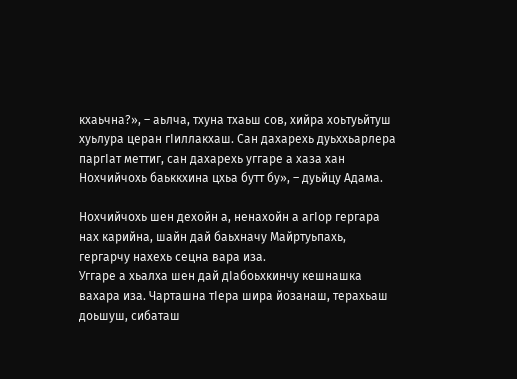кхаьчна?», – аьлча, тхуна тхаьш сов, хийра хоьтуьйтуш хуьлура церан гӀиллакхаш. Сан дахарехь дуьххьарлера паргӀат меттиг, сан дахарехь уггаре а хаза хан Нохчийчохь баьккхина цхьа бутт бу», – дуьйцу Адама.

Нохчийчохь шен дехойн а, ненахойн а агӀор гергара нах карийна, шайн дай баьхначу Майртуьпахь, гергарчу нахехь сецна вара иза.
Уггаре а хьалха шен дай дӀабоьхкинчу кешнашка вахара иза. Чарташна тӀера шира йозанаш, терахьаш доьшуш, сибаташ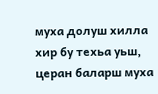муха долуш хилла хир бу техьа уьш, церан баларш муха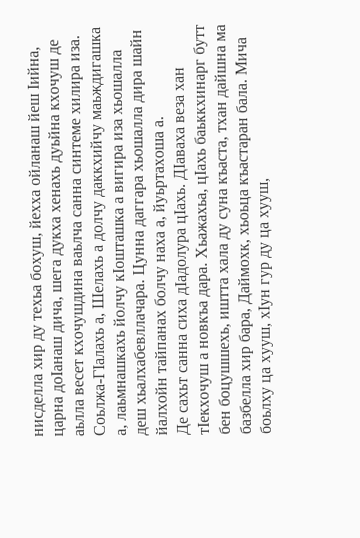нисделла хир ду техьа бохуш, йехха ойланаш йеш Ӏийна, царна доӀанаш дича, шега дукха хенахь дуьйна кхочуш де аьлла весет кхочушдина ваьлча санна синтеме хилира иза.
Соьлжа-ГӀалахь а, Шелахь а долчу даккхийчу маьждигашка а, лаьмнашкахь йолчу кӀошташка а вигира иза хьошалла деш хьалхабевллачара. Цунна даггара хьошалла дира шайн йалхойн тайпанах болчу наха а, йуьртахоша а.
Де сахьт санна сиха дIадолура цӀахь. ДӀаваха веза хан тӀекхочуш а новкъа дара. Хьажахьа, цӀахь баьккхинарг бутт бен боцушшехь, иштта хала ду суна къаста, тхан дайшна ма базбелла хир бара, Даймохк, хьоьца къастаран бала. Мича боьлху ца хууш, хӀун гур ду ца хууш,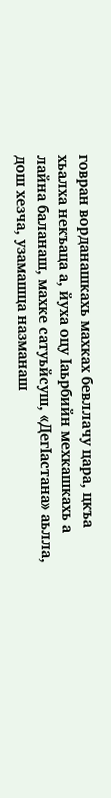говран ворданашкахь махках бевллачу цара, цкъа хьалха некъаца а, йуха оцу Ӏаьрбийн мехкашкахь а лайна баланаш, махке сатуьйсуш, «ДегӀастана» аьлла, дош хезча, узамашца назманаш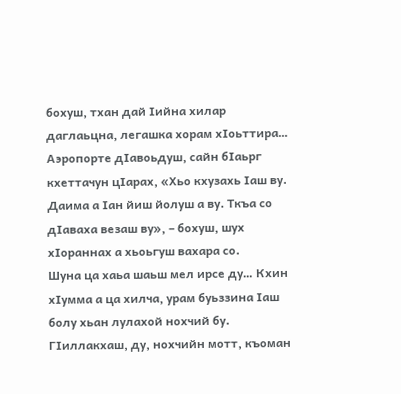бохуш, тхан дай Ӏийна хилар даглаьцна, легашка хорам хӀоьттира…
Аэропорте дӀавоьдуш, сайн бӀаьрг кхеттачун цӀарах, «Хьо кхузахь Ӏаш ву. Даима а Ӏан йиш йолуш а ву. Ткъа со дӀаваха везаш ву», – бохуш, шух хӀораннах а хьоьгуш вахара со.
Шуна ца хаьа шаьш мел ирсе ду… Кхин хӀумма а ца хилча, урам буьззина Ӏаш болу хьан лулахой нохчий бу. ГӀиллакхаш, ду, нохчийн мотт, къоман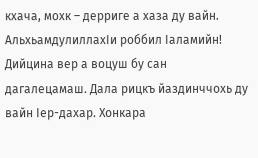кхача, мохк – дерриге а хаза ду вайн.
АльхьамдулиллахӀи роббил Ӏаламийн! Дийцина вер а воцуш бу сан дагалецамаш. Дала рицкъ йаздинччохь ду вайн Ӏер-дахар. Хонкара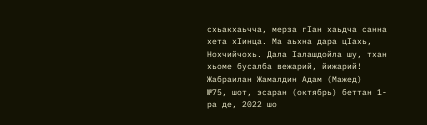схьакхаьчча, мерза гӀан хаьдча санна хета хӀинца. Ма аьхна дара цӀахь, Нохчийчохь. Дала Ӏалашдойла шу, тхан хьоме бусалба вежарий, йижарий!
Жабраилан Жамалдин Адам (Мажед)
№75, шот, эсаран (октябрь) беттан 1-ра де, 2022 шо